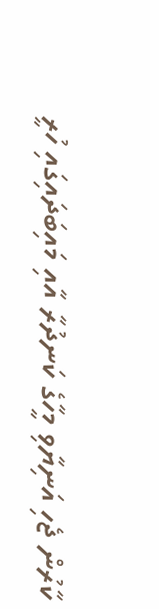ކާރުން ޖެހި އަނިޔާވި މީހާގެ ކަނދުރާ އާއި މައިބަދައިގައި ހުރީ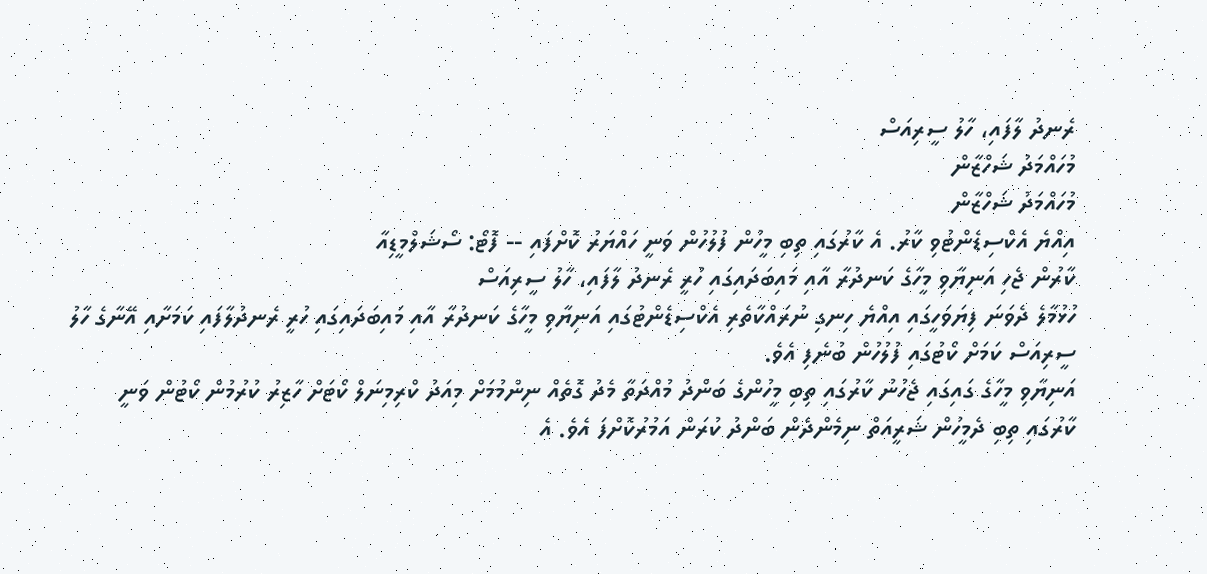ރެނދު ލާފައި، ހާލު ސީރިއަސް
މުހައްމަދު ޝަހްޒާން
މުހައްމަދު ޝަހްޒާން
އިއްޔެ އެކްސިޑެންޓުވި ކާރު. އެ ކާރުގައި ތިބި މީހުން ފުލުހުން ވަނީ ހައްޔަރު ކޮށްފައި -- ފޮޓޯ: ސޯޝަލްމީޑިއާ
ކާރުން ޖެހި އަނިޔާވި މީހާގެ ކަނދުރާ އާއި މައިބަދައިގައި ހުރީ ރެނދު ލާފައި، ހާލު ސީރިއަސް
ހުޅުމާލެ ދެވަނަ ފިޔަވަހީގައި އިއްޔެ ހިނގި ނުރައްކާތެރި އެކްސިޑެންޓުގައި އަނިޔާވި މީހާގެ ކަނދުރާ އާއި މައިބަދައިގައި ހުރީ ރެނދުލާފައި ކަމަށާއި އޭނާގެ ހާލު ސީރިއަސް ކަމަށް ކޯޓުގައި ފުލުހުން ބުނެފި އެވެ.
އަނިޔާވި މީހާގެ ގައިގައި ޖެހުނު ކާރުގައި ތިބި މީހުންގެ ބަންދު މުއްދަތާ މެދު ގޮތެއް ނިންމުމަށް މިއަދު ކްރިމިނަލް ކޯޓަށް ހާޒިރު ކުރުމުން ކޯޓުން ވަނީ ކާރުގައި ތިބި ދެމީހުން ޝަރީއަތް ނިމެންދެން ބަންދު ކުރަން އަމުރުކޮށްފަ އެވެ. އެ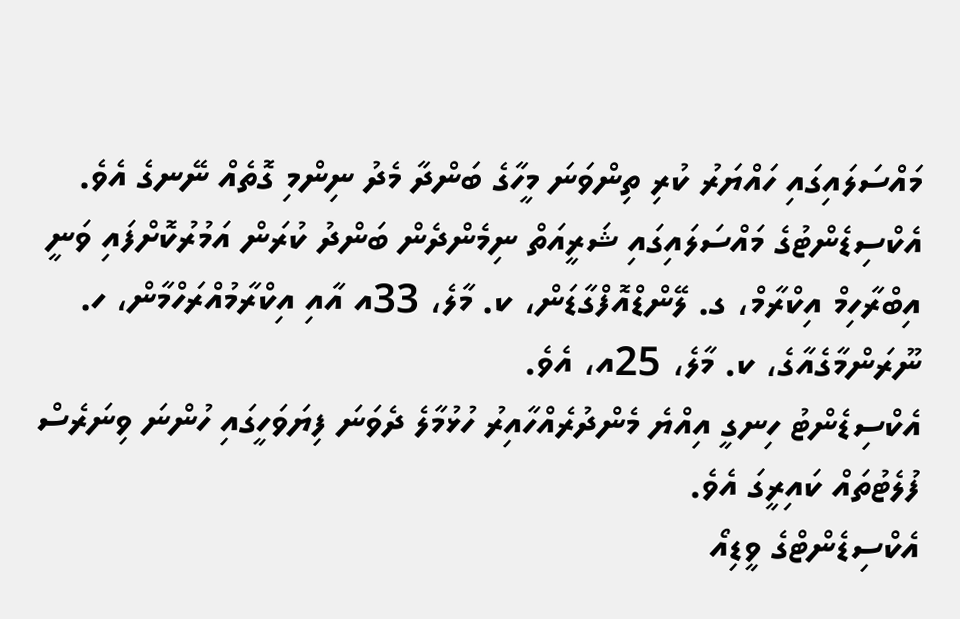މައްސަލައިގައި ހައްޔަރު ކުރި ތިންވަނަ މީހާގެ ބަންދާ މެދު ނިންމި ގޮތެއް ނޭނގެ އެވެ.
އެކްސިޑެންޓުގެ މައްސަލައިގައި ޝަރީއަތް ނިމެންދެން ބަންދު ކުރަން އަމުރުކޮށްފައި ވަނީ އިބްރާހިމް އިކްރާމް، ގ. ލޭންޑްއޮފްގާޑަން، ކ. މާލެ، 33އ އާއި އިކްރާމުއްރަހްމާން، ހ. ނޫރަންމާގެއާގެ، ކ. މާލެ، 25އ، އެވެ.
އެކްސިޑެންޓު ހިނގީ އިއްޔެ މެންދުރެއްހާއިރު ހުޅުމާލެ ދެވަނަ ފިޔަވަހީގައި ހުންނަ ވިނަރެސް ފުލެޓުތައް ކައިރީގަ އެވެ.
އެކްސިޑެންޓްގެ ވީޑިއޯ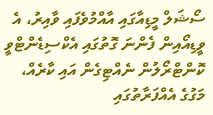ސޯޝަލް މީޑިއާގައި އާއްމުވެފައި ވާއިރު، އެ ވީޑިއޯއިން ފެންނަ ގޮތުގައި އެކްސިޑެންޓްވީ ކޮންޓްރޯލުން ނެއްޓިގެން އައި ކާރެއް، މަގުގެ އެއްފަރާތުގައި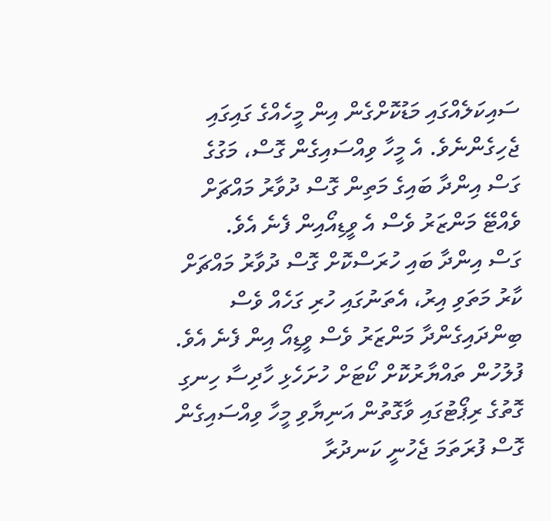ސައިކަލެއްގައި މަޑުކޮށްގެން އިން މީހެއްގެ ގައިގައި ޖެހިގެންނެވެ. އެ މީހާ ވިއްސައިގެން ގޮސް، މަގުގެ ގަސް އިންދާ ބައިގެ މަތިން ގޮސް ދުވާރު މައްޗަށް ވެއްޓޭ މަންޒަރު ވެސް އެ ވީޑިއޯއިން ފެނެ އެވެ.
ގަސް އިންދާ ބައި ހުރަސްކޮށް ގޮސް ދުވާރު މައްޗަށް ކާރު މަތަވި އިރު، އެތަނުގައި ހުރި ގަހެއް ވެސް ބިންދައިގެންދާ މަންޒަރު ވެސް ވީޑިއޯ އިން ފެނެ އެވެ.
ފުލުހުން ތައްޔާރުކޮށް ކޯޓަށް ހުށަހެޅި ހާދިސާ ހިނގި ގޮތުގެ ރިޕޯޓުގައި ވާގޮތުން އަނިޔާވި މީހާ ވިއްސައިގެން ގޮސް ފުރަތަމަ ޖެހުނީ ކަނދުރާ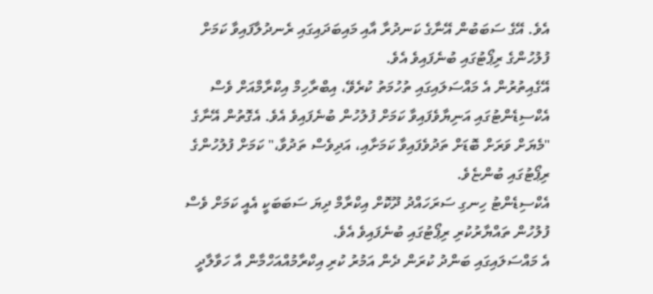އެވެ. އޭގެ ސަބަބުން އޭނާގެ ކަނދުރާ އާއި މައިބަދައިގައި ރެނދުލާފައިވާ ކަމަށް ފުލުހުންގެ ރިޕޯޓުގައި ބުނެފައިވެ އެވެ.
އޭގެއިތުރުން އެ މައްސަލައިގައި ތުހުމަތު ކުރެވޭ، އިބްރާހިމް އިކްރާމްއަށް ވެސް އެކްސިޑެންޓުގައި އަނިޔާވެފައިވާ ކަމަށް ފުލުހުން ބުނެފައިވެ އެވެ. އެގޮތުން އޭނާގެ "މެޔަށް ވަރަށް ބޮޑަށް ތަދުވެފައިވާ ކަމަށާއި، އަދިވެސް ތަދުވާ،" ކަމަށް ފުލުހުންގެ ރިޕޯޓުގައި ބުންޏެވެ.
އެކްސިޑެންޓު ހިނގި ސަރަހައްދު ދޫކޮށް އިކްރާމް ދިޔަ ސަބަބަކީ އެއީ ކަމަށް ވެސް ފުލުހުން ތައްޔާރުކުރި ރިޕޯޓުގައި ބުނެފައިވެ އެވެ.
އެ މައްސަލައިގައި ބަންދު ކުރަން ދެން އަމުރު ކުރި އިކްރާމުއްއަހްމާން އާ ހަވާލާދީ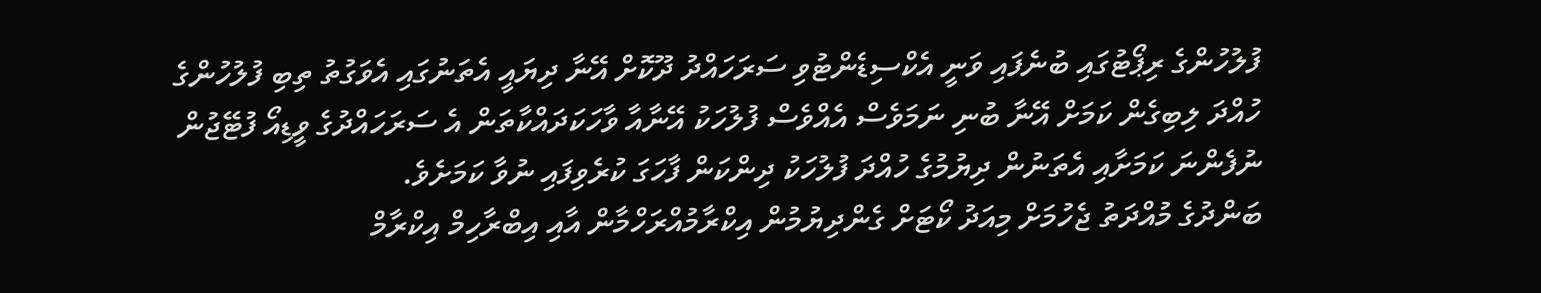ފުލުހުންގެ ރިޕޯޓުގައި ބުނެފައި ވަނީ އެކްސިޑެންޓުވި ސަރަހައްދު ދޫކޮށް އޭނާ ދިޔައީ އެތަނުގައި އެވަގުތު ތިބި ފުލުހުންގެ ހުއްދަ ލިބިގެން ކަމަށް އޭނާ ބުނި ނަމަވެސް އެއްވެސް ފުލުހަކު އޭނާއާ ވާހަކަދައްކާތަން އެ ސަރަހައްދުގެ ވީޑިއޯ ފުޓޭޖުން ނުފެންނަ ކަމަށާއި އެތަނުން ދިޔުމުގެ ހުއްދަ ފުލުހަކު ދިންކަން ފާހަގަ ކުރެވިފައި ނުވާ ކަމަށެވެ.
ބަންދުގެ މުއްދަތު ޖެހުމަށް މިއަދު ކޯޓަށް ގެންދިޔުމުން އިކްރާމުއްރަހްމާން އާއި އިބްރާހިމް އިކްރާމް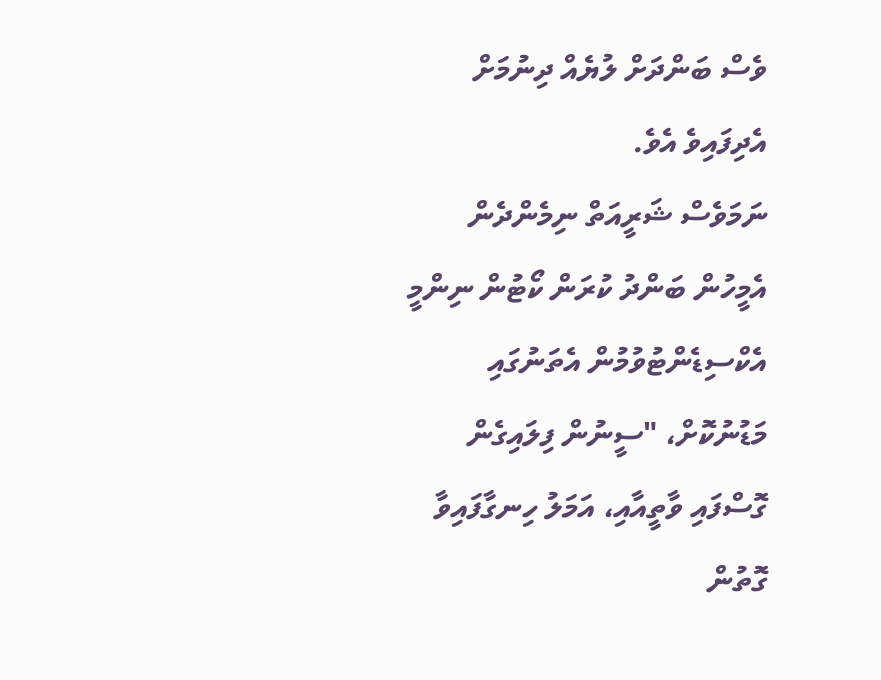ވެސް ބަންދަށް ލުޔެއް ދިނުމަށް އެދިފައިވެ އެވެ.
ނަމަވެސް ޝަރީއަތް ނިމެންދެން އެމީހުން ބަންދު ކުރަން ކޯޓުން ނިންމީ އެކްސިޑެންޓުވުމުން އެތަނުގައި މަޑުނުކޮށް، "ސީނުން ފިލައިގެން ގޮސްފައި ވާތީއާއި، އަމަލު ހިނގާފައިވާ ގޮތުން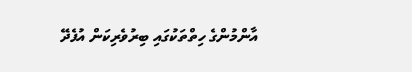އާންމުންގެ ހިތްތަކުގައި ބިރުވެރިކަން އުފެދޭ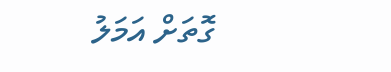ގޮތަށް އަމަލު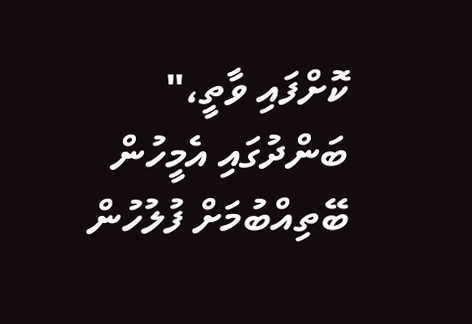ކޮށްފައި ވާތީ،" ބަންދުގައި އެމީހުން ބޭތިއްބުމަށް ފުލުހުން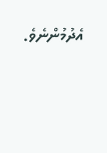އެދުމުންނެވެ.